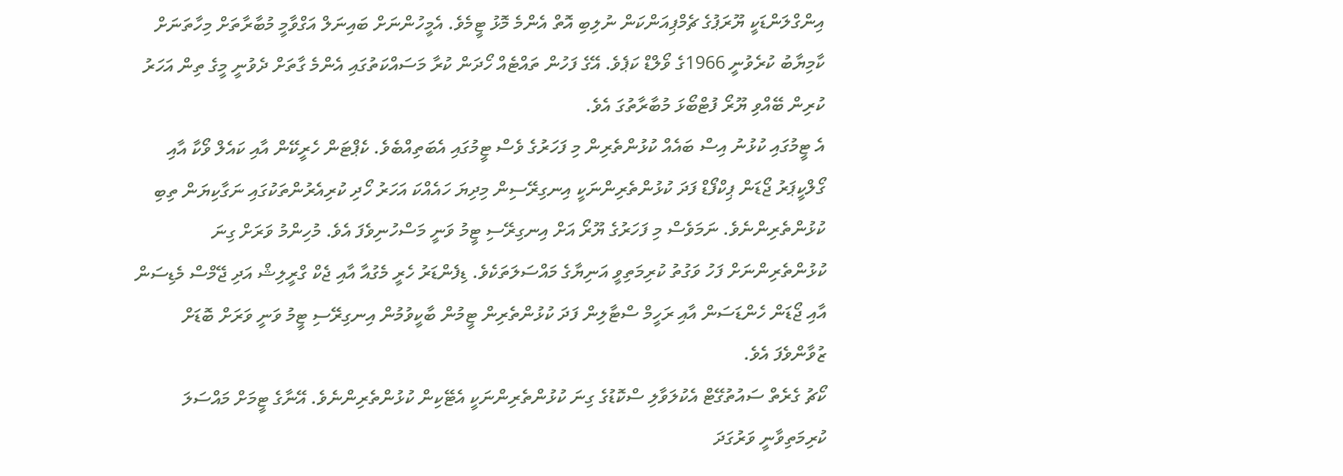އިންގްލަންޑަކީ ޔޫރަޕުގެ ޗެމްޕިއަންކަން ނުލިބި އޮތް އެންމެ މޮޅު ޓީމެވެ. އެމީހުންނަށް ބައިނަލް އަގްވާމީ މުބާރާތަށް މިހާތަނަށް ކާމިޔާބު ކުރެވުނީ 1966ގެ ވޯލްޑް ކަޕެވެ. އޭގެ ފަހުން ތައްޓެއް ހޯދަން ކުރާ މަސައްކަތުގައި އެންމެ ގާތަށް ދެވުނީ މީގެ ތިން އަހަރު ކުރިން ބޭއްވި ޔޫރޯ ފުޓްބޯޅަ މުބާރާތުގަ އެވެ.
އެ ޓީމުގައި ކުޅުނު އިސް ބައެއް ކުޅުންތެރިން މި ފަހަރުގެ ވެސް ޓީމުގައި އެބަތިއްބެވެ. ކެޕްޓަން ހެރީކޭން އާއި ކައެލް ވޯކާ އާއި ގޯލްކީޕަރު ޖޯޑަން ޕިކްފޯޑް ފަދަ ކުޅުންތެރިންނަކީ އިނގިރޭސިން މިދިޔަ ހައެއްކަ އަހަރު ހޯދި ކުރިއެރުންތަކުގައި ނަގާކިޔަން ތިބި ކުޅުންތެރިންނެވެ. ނަމަވެސް މި ފަހަރުގެ ޔޫރޯ އަށް އިނގިރޭސި ޓީމު ވަނީ މަސްހުނިވެފަ އެވެ. މުހިންމު ވަރަށް ގިނަ ކުޅުންތެރިންނަށް ފަހު ވަގުތު ކުރިމަތިވީ އަނިޔާގެ މައްސަލަތަކެވެ. ޑިފެންޑަރު ހެރީ މެގުއާ އާއި ޖެކް ގްރީލިޝް އަދި ޖޭމްސް މެޑިސަން އާއި ޖޯޑަން ހެންޑަސަން އާއި ރަހީމް ސްޓާލިން ފަދަ ކުޅުންތެރިން ޓީމުން ބާކީވުމުން އިނގިރޭސި ޓީމު ވަނީ ވަރަށް ބޮޑަށް ޒުވާންވެފަ އެވެ.
ކޯޗު ގެރެތް ސައުތުގޭޓް އެކުލަވާލި ސްކޮޑުގެ ގިނަ ކުޅުންތެރިންނަކީ އެޓޭކިން ކުޅުންތެރިންނެވެ. އޭނާގެ ޓީމަށް މައްސަލަ ކުރިމަތިވާނީ ވަރުގަދަ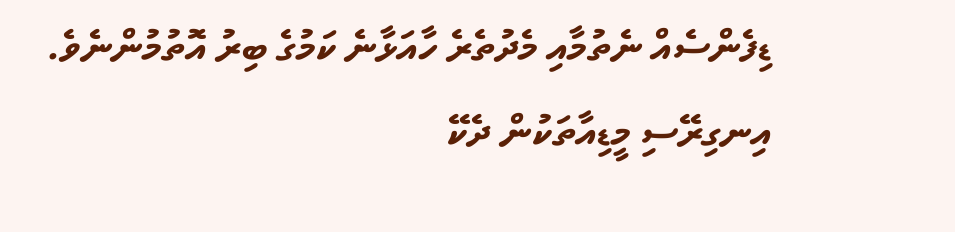ޑިފެންސެއް ނެތުމާއި މެދުތެރެ ހާއަޅާނެ ކަމުގެ ބިރު އޮތުމުންނެވެ.
އިނގިރޭސި މީޑިއާތަކުން ދެކޭ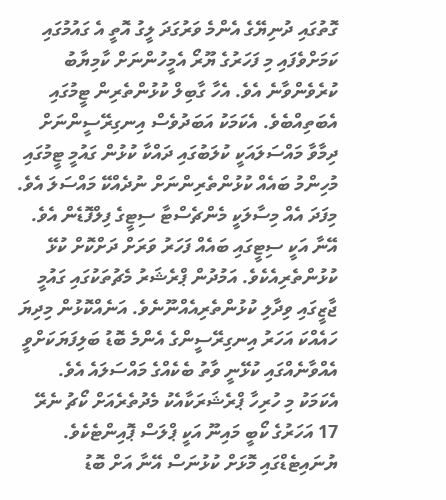ގޮތުގައި ދުނިޔޭގެ އެންމެ ވަރުގަދަ ލީގު އޮތީ އެ ގައުމުގައި ކަމަށްވެފައި މި ފަހަރުގެ ޔޫރޯ އެމީހުންނަށް ކާމިޔާބު ކުރެވެންވާނެ އެވެ. އެހާ ގާބިލް ކުޅުންތެރިން ޓީމުގައި އެބަތިއްބެވެ. އެކަމަކު އަބަދުވެސް އިނގިރޭސީންނަށް ދިމާވާ މައްސަލައަކީ ކުލަބުގައި ދައްކާ ކުޅުން ގައުމީ ޓީމުގައި މުހިންމު ބައެއް ކުޅުންތެރިންނަށް ނުދެއްކޭ މައްސަލަ އެވެ. މިފަދަ އެއް މިސާލަކީ މެންޗެސްޓާ ސިޓީގެ ފިލްފޮޑެން އެވެ. އޭނާ އަކީ ސިޓީގައި ބައެއް ފަހަރު ވަރަށް ދަށްކޮށް ކުޅޭ ކުޅުންތެރިއެކެވެ. އަމުދުން ޕްރެޝަރު މެޗުތަކުގައި ގައުމީ ޖާޒީގައި ވިދާލި ކުޅުންތެރިއެއްނޫނެވެ. އަނެއްކޮޅުން މިދިޔަ ހައެއްކަ އަހަރު އިނގިރޭސީންގެ އެންމެ ބޮޑު ބަލިފަޔަކަށްވީ އެއްވާނެއްގައި ކުޅޭނީ ވާތު ބެކެއްގެ މައްސަލައެ އެވެ.
އެކަމަކު މި ހުރިހާ ޕްރެޝަރަކާއެކު މެދުތެރެއަށް ކޯޗު ނެރޭ 17 އަހަރުގެ ކޯބީ މައިނޫ އަކީ ޕްލަސް ޕޮއިންޓެކެވެ. ޔުނައިޓެޑްގައި މޮޅަށް ކުޅުނަސް އޭނާ އަށް ބޮޑު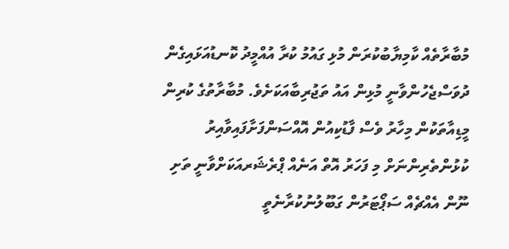މުބާރާތެއް ކާމިޔާބުކުރަން މުޅި ގައުމު ކުރާ އުއްމީދު ކޮނޑުއަޅައިގެން ދުވަސްޖެހުންވާނީ މުޅިން އައު ތަޖުރިބާއަކަށެވެ. މުބާރާތުގެ ކުރިން މީޑިއާތަކުން މިހާރު ވެސް ފާޑުކިއުން އޮއްސަންފަށާފައިވާއިރު ކުޅުންތެރިންނަށް މި ފަހަރު އޮތް އަނެއް ޕްރެޝަރއަކަށްވާނީ ތަށި ނޫން އެއްޗެއް ސަޕޯޓަރުން ގަބޫލުނުކުރާނެތީ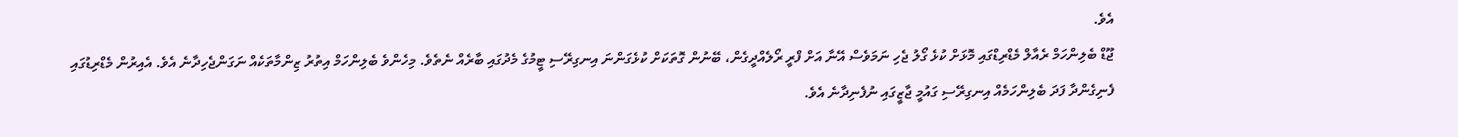އެވެ.
ޖޫޑް ބެލިންހަމް ރެއާލް މެޑްރިޑްގައި މޮޅަށް ކުޅެ ގޯލު ޖެހި ނަމަވެސް އޭނާ އަށް ފްރީ ރޯލެއްދީގެން، ބޭނުން ގޮތަކަށް ކުޅެގަންނަ އިނގިރޭސި ޓީމުގެ މެދުގައި ބާރެއް ނެތެވެ. މިހެންވެ ބެލިންހަމް އިތުރު ޒިންމާތަކެއް ނަގަންޖެހިދާނެ އެވެ. އެއިރުން މެޑްރިޑުގައި ފެނިގެންދާ ފަދަ ބެލިންހަމެއް އިނގިރޭސި ގައުމީ ޖާޒީގައި ނުފެނިދާނެ އެވެ.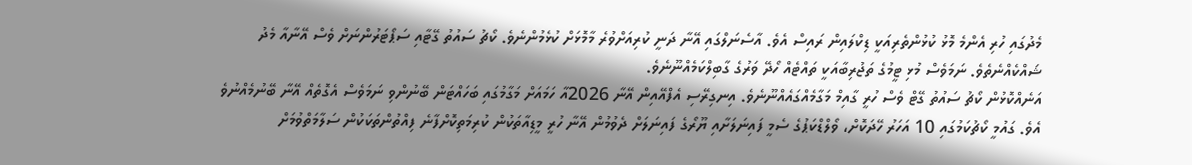މެދުގައި ހުރި އެންމެ މޮޅު ކުޅުންތެރިއަކީ ޑިކްލައިން ރައިސް އެވެ. އާސެނަލްގައި އޭނާ ދަނީ ކުރިއަށްވުރެ މާމޮޅަށް ކުޅެމުންނެވެ. ކޯޗު ސައުތު ގޭޓާއި ސަޕޯޓަރުންނަށް ވެސް އޭނާއާ މެދު ޝައްކެއްނެތެވެ. ނަމަވެސް މުޅި ޓީމުގެ ތަޖުރިބާއަކީ ތައްޓެއް ހޯދޭ ވަރުގެ ގާބިލްކަމެއްނޫނެވެ.
އަނެއްކޮޅުން ކޯޗު ސައުތު ގޭޓް ވެސް ހުރީ ގާއިމް މަގާމެއްގައެއްނޫނެވެ. އިނގިރޭސި އެފްއޭއިން އޭނާ 2026އާ ހަމައަށް މަގާމުގައި ބަހައްޓަން ބޭނުންވި ނަމަވެސް އެގޮތެއް އޭނާ ބޭނުމެއްނުވެ އެވެ. ގައުމީ ކޯޗުކަމުގައި 10 އަހަރު ހޭދަކޮށް، ވޯލްޑްކަޕުގެ ސެމީ ފައިނަލަށާއި ޔޫރޯގެ ފައިނަލަށް ދެވުމުން އޭނާ ހުރީ މީޑިއާތަކުން ކުރިމަތިކޮށްފާނެ ފިއްތުންތަކަކުން ސަލާމަތްވުމަށް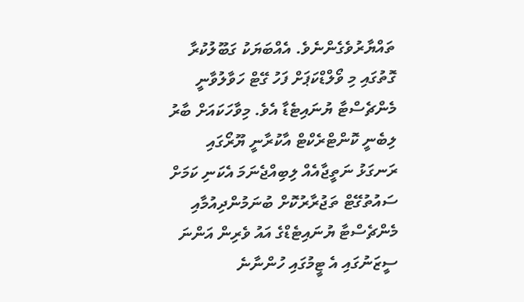ތައްޔާރުވެގެންނެވެ. އެއްބަޔަކު ގަބޫލުކުރާ ގޮތުގައި މި ވޯލްޑްކަޕަށް ފަހު ގޭޓް ހަވާލުވާނީ މެންޗެސްޓާ ޔުނައިޓެޑާ އެވެ. މިވާހަކައަށް ބާރު ލިބެނީ ކޮންޓްރެކްޓް އާކުރާނީ ޔޫރޯގައި ރަނގަޅު ނަތީޖާއެއް ލިބިއްޖެނަމަ އެކަނި ކަމަށް ސައުތުގޭޓް ތަޖުރާރުކޮށް ބުނަމުންދިއުމާއި މެންޗެސްޓާ ޔުނައިޓެޑްގެ އައު ވެރިން އަންނަ ސީޒަނުގައި އެ ޓީމުގައި ހުންނާނެ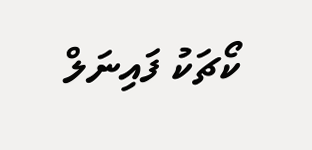ކޯޗަކު ފައިނަލް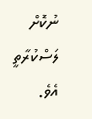ނުކޮށް ލަސްކުރާތީ އެވެ.